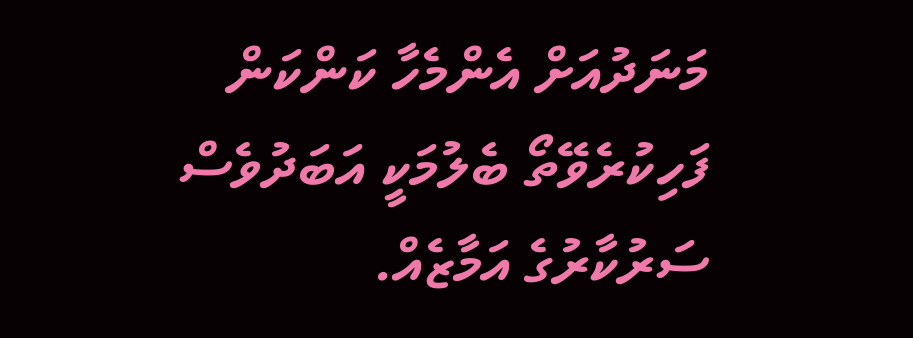މަނަދުއަށް އެންމެހާ ކަންކަން ފަހިކުރެވޭތޯ ބެލުމަކީ އަބަދުވެސް ސަރުކާރުގެ އަމާޒެއް.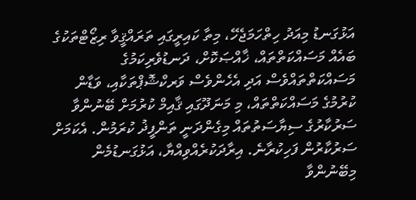އަޅުގަނޑު މިއަދު ހިތްހަމަޖެހޭ، މިތާ ކައިރީގައި ތަރައްޤީވާ ރިޒޯޓްތަކުގެ ބައެއް މަސައްކަތްތައް، ޚާއްޞަކޮށް، ދަނޑުވެރިކަމުގެ މަސައްކަތްތައްވެސް އަދި އެހެންވެސް ވަރކްޝޮޕްތަކާއި، ވަޑާން ކުރުމުގެ މަސައްކަތްތައް، މި މަނަދޫގައި ޤާއިމް ކުރުމަށް ބޭނުންވާ ސަރުކާރުގެ ސިޔާސަތުތައް މިގެންދަނީ ތަންފީޛު ކުރަމުން. އެކަމަށް ސަރުކާރުން ފަހިކުރާނެ. އިރާދަކުރެއްވިއްޔާ، އަޅުގަނޑުމެން މިބޭނުންވާ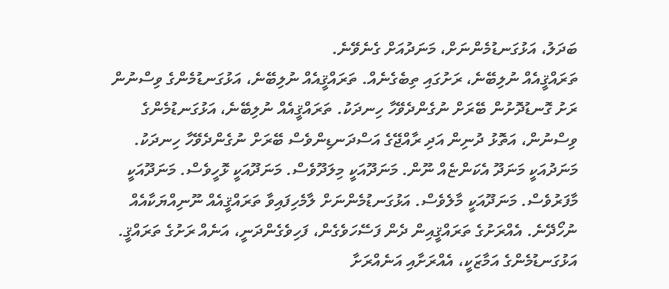ބަދަލު، އަޅުގަނޑުމެންނަށް، މަނަދުއަށް ގެނެވޭނެ.
ތަރައްޤީއެއް ނުލިބޭނެ، ރަށުގައި ތިބެގެނެއް. ތަރައްޤީއެއް ނުލިބޭނެ، އަޅުގަނޑުމެންގެ ވިސްނުން ރަށު ގޮނޑުދޮށުން ބޭރަށް ނުގެންދެވޭހާ ހިނދަކު. ތަރައްޤީއެއް ނުލިބޭނެ، އަޅުގަނޑުމެންގެ ވިސްނުން، އަތޮޅު ދުނިން އަދި ރާއްޖޭގެ އަސްދަނޑިންވެސް ބޭރަށް ނުގެންދެވޭހާ ހިނދަކު. މަނަދުއަކީ މަނަދޫ އެކަންޏެއް ނޫން. މަނަދޫއަކީ މިލަދޫވެސް. މަނަދޫއަކީ ޅޮހީވެސް. މަނަދޫއަކީ މާފަރުވެސް. މަނަދޫއަކީ މާލެވެސް. އަޅުގަނޑުމެންނަށް ލާމެހިފައިވާ ތަރައްޤީއެއް ނޫނިއްޔަކާއެއް ނުހޯދޭނެ. އެއްރަށުގެ ތަރައްޤީއިން ދެން ފަސޭހަވެގެން، ފަހިވެގެންދަނީ، އަނެއް ރަށުގެ ތަރައްޤީ. އަޅުގަނޑުމެންގެ އަމާޒަކީ، އެއްރަށާއި އަނެއްރަށާ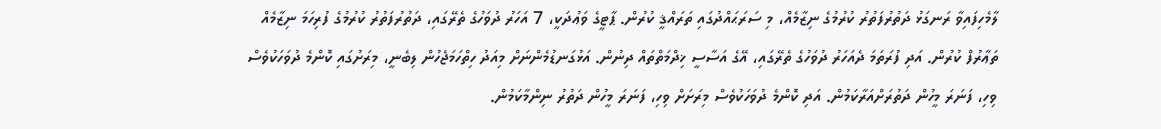ލާމެހިފައިވާ ރަނގަޅު ދަތުރުފަތުރު ކުރުމުގެ ނިޒާމެއް، މި ސަރަޙައްދުގައި ތަރައްޤީ ކުރުން. ޕާޓީގެ ވަޢުދަކީ، 7 އަހަރު ދުވަހުގެ ތެރޭގައި، ދަތުރުފަތުރު ކުރުމުގެ ފުރިހަމަ ނިޒާމެއް ތަޢާރުފް ކުރުން. އަދި ފުރަތަމަ ދެއަހަރު ދުވަހުގެ ތެރޭގައި، އޭގެ އަސާސީ ޚިދްމަތްތައް ދިނުން. އަޅުގަނޑުމެންނަށް މިއަދު ހިތްހަމަޖެހުން ލިބެނީ، މިރަށުގައި ކޮންމެ ދުވަހަކުވެސް ވިހި، ފަނަރަ މީހުން ދަތުރަށްއަރާކަމުން. އަދި ކޮންމެ ދުވަހަކުވެސް މިރަށަށް ވިހި، ފަނަރަ މީހުން ދަތުރު ނިންމާކަމުން.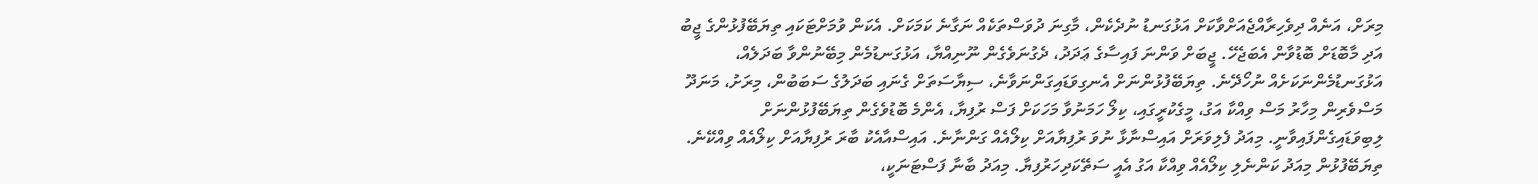މިރަށް، އަނެއް ދިވެހިރާއްޖެއަށްވާކަށް އަޅުގަނޑު ނުދެކެން، މާގިނަ ދުވަސްތަކެއް ނަގާނެ ކަމަކަށް. އެކަން ވުމަށްޓަކައި ތިޔަބޭފުޅުންގެ ޖީބު އަދި މާބޮޑަށް ބޮޑުވާން އެބަޖެހޭ. ޖީބަށް ވަންނަ ފައިސާގެ ޢަދަދު، ދެގުނަވެގެން ނޫނިއްޔާ، އަޅުގަނޑުމެން މިބޭނުންވާ ބަދަލެއް، އަޅުގަނޑުމެންނަކަށެއް ނުހޯދޭނެ. ތިޔަބޭފުޅުންނަށް އެނގިވަޑައިގަންނަވާނެ، ސިޔާސަތަށް ގެނައި ބަދަލުގެ ސަބަބުން، މިރަށު، މަނަދޫ މަސްވެރިން މިހާރު މަސް ވިއްކާ އަގު، މީގެކުރީގައި، ކިލޯ ހަމަނުވާ މަހަކަށް ފަސް ރުފިޔާ، އެންމެ ބޮޑުވެގެން ތިޔަބޭފުޅުންނަށް ލިބިވަޑައިގެންފައިވާނީ. މިއަދު ފެލިވަރަށް އައިސްނާޅާ ނުވަ ރުފިޔާއަށް ކިލޯއެއް ގަންނާނެ. އައިސްއާއެކު ބާރަ ރުފިޔާއަށް ކިލޯއެއް ވިއްކޭނެ. ތިޔަބޭފުޅުން މިއަދު ކަންނެލި ކިލޯއެއް ވިއްކާ އަގު އެއީ ސަތޭކަދިހަރުފިޔާ. މިއަދު ބާނާ ފަސްޓަނަކީ،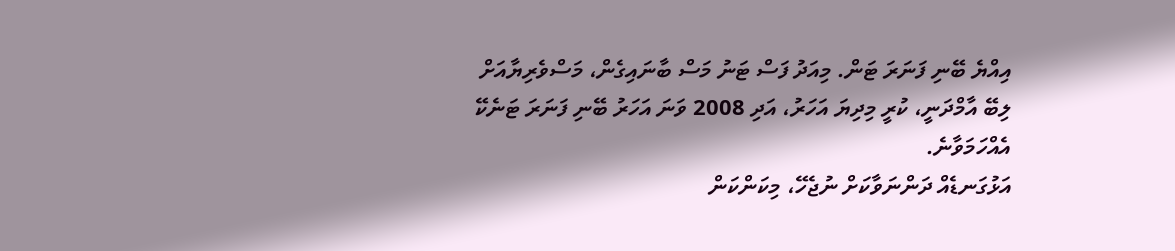އިއްޔެ ބޭނި ފަނަރަ ޓަން. މިއަދު ފަސް ޓަނު މަސް ބާނައިގެން، މަސްވެރިޔާއަށް ލިބޭ އާމްދަނީ، ކުރީ މިދިޔަ އަހަރު، އަދި 2008 ވަނަ އަހަރު ބޭނި ފަނަރަ ޓަނެކޭ އެއްހަމަވާނެ.
އަޅުގަނޑެއް ދަންނަވާކަށް ނުޖެހޭ، މިކަންކަން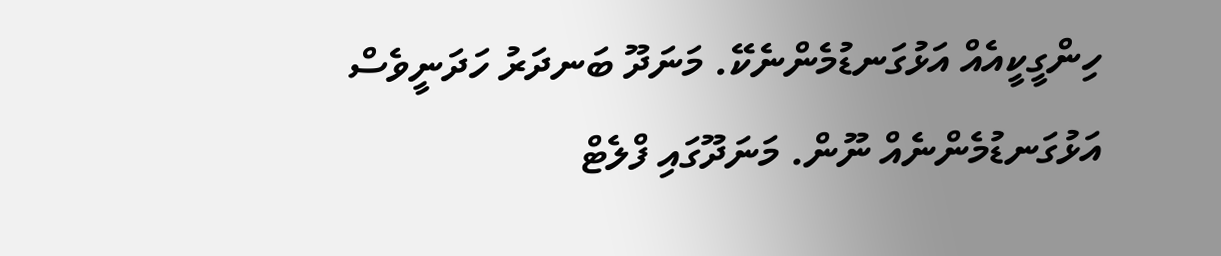ހިންގީކީއެއް އަޅުގަނޑުމެންނެކޭ. މަނަދޫ ބަނދަރު ހަދަނީވެސް އަޅުގަނޑުމެންނެއް ނޫން. މަނަދޫގައި ފްލެޓް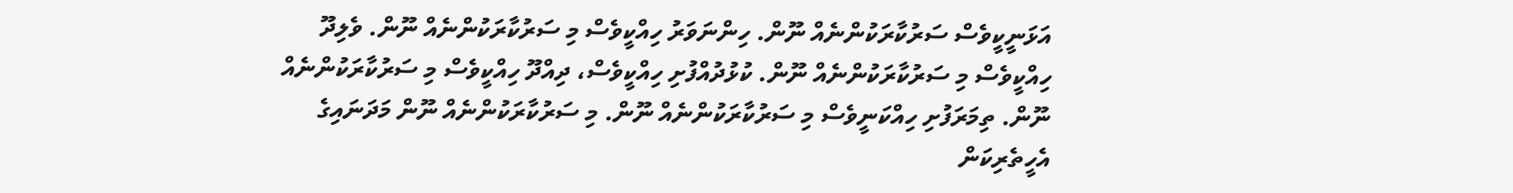އަޅަނީކީވެސް ސަރުކާރަކުންނެއް ނޫން. ހިންނަވަރު ހިއްކީވެސް މި ސަރުކާރަކުންނެއް ނޫން. ވެލިދޫ ހިއްކީވެސް މި ސަރުކާރަކުންނެއް ނޫން. ކުޅުދުއްފުށި ހިއްކީވެސް، ދިއްދޫ ހިއްކީވެސް މި ސަރުކާރަކުންނެއް ނޫން. ތިމަރަފުށި ހިއްކަނީވެސް މި ސަރުކާރަކުންނެއް ނޫން. މި ސަރުކާރަކުންނެއް ނޫން މަދަނައިގެ އެހީތެރިކަން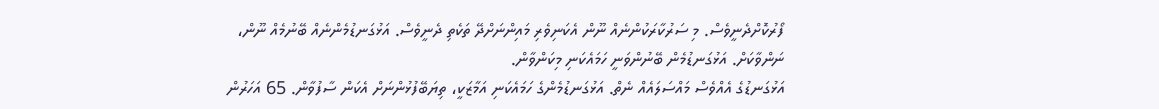ފޯރުކޮށްދެނީވެސް. މި ސަރުކާރަކުންނެއް ނޫން އެކަނިވެރި މައިންނަށްދޭ ތަކެތި ދެނީވެސް. އަޅުގަނޑުމެންނެއް ބޭނުމެއް ނޫން، ނަންވާކަށް. އަޅުގަނޑުމެން ބޭނުންވަނީ ހަމައެކަނި މިކަންވާން.
އަޅުގަނޑުގެ އެއްވެސް މައްސަލައެއް ނެތް. އަޅުގަނޑުމެންގެ ހަމައެކަނި އަމާޒަކީ، ތިޔަބޭފުޅުންނަށް އެކަން ސާފުވާން. 65 އަހަރުން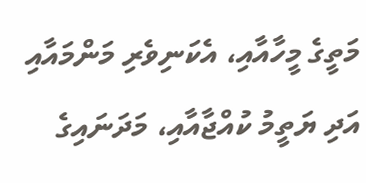މަތީގެ މީހާއާއި، އެކަނިވެރި މަންމައާއި އަދި ޔަތީމު ކުއްޖާއާއި، މަދަނައިގެ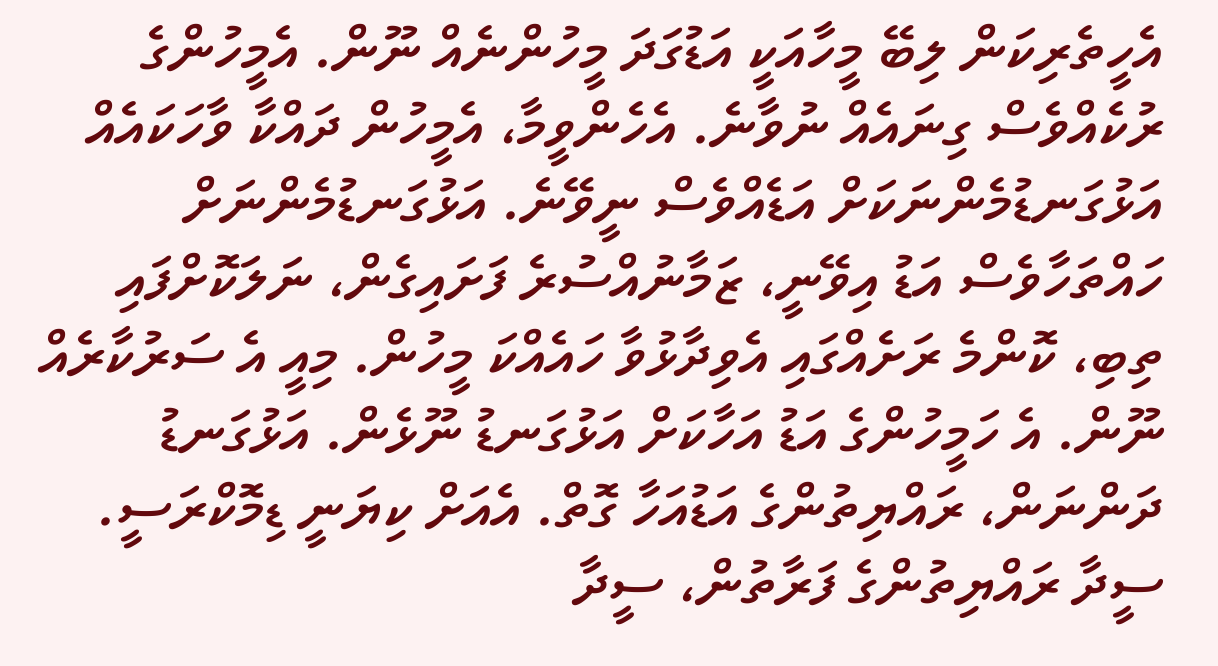އެހީތެރިކަން ލިބޭ މީހާއަކީ އަޑުގަދަ މީހުންނެއް ނޫން. އެމީހުންގެ ރުކެއްވެސް ގިނައެއް ނުވާނެ. އެހެންވީމާ، އެމީހުން ދައްކާ ވާހަކައެއް އަޅުގަނޑުމެންނަކަށް އަޑެއްވެސް ނީވޭނެ. އަޅުގަނޑުމެންނަށް ހައްތަހާވެސް އަޑު އިވޭނީ، ޒަމާނުއްސުރެ ފަށައިގެން، ނަލަކޮށްފައި ތިބި، ކޮންމެ ރަށެއްގައި އެވިދާޅުވާ ހައެއްކަ މީހުން. މިއީ އެ ސަރުކާރެއް ނޫން. އެ ހަމީހުންގެ އަޑު އަހާކަށް އަޅުގަނޑު ނޫޅެން. އަޅުގަނޑު ދަންނަން، ރައްޔިތުންގެ އަޑުއަހާ ގޮތް. އެއަށް ކިޔަނީ ޑިމޮކްރަސީ. ސީދާ ރައްޔިތުންގެ ފަރާތުން، ސީދާ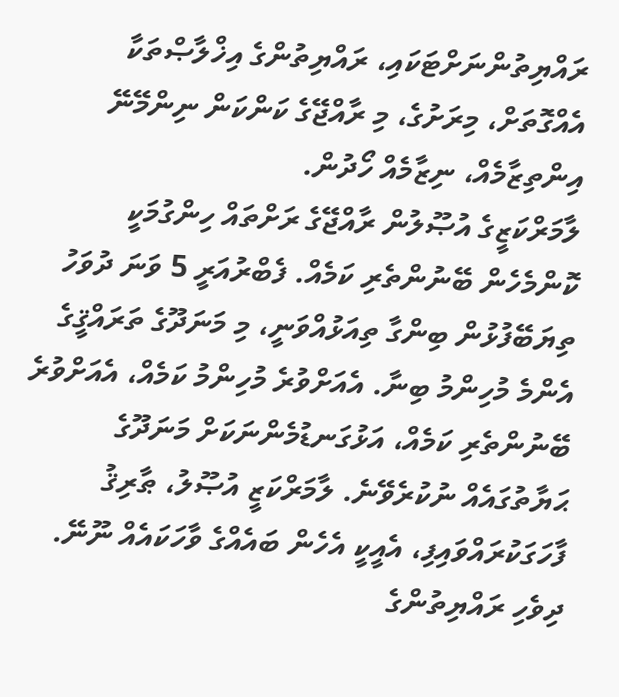ރައްޔިތުންނަށްޓަކައި، ރައްޔިތުންގެ އިޚްލާޞްތަކާ އެއްގޮތަށް، މިރަށުގެ، މި ރާއްޖޭގެ ކަންކަން ނިންމޭނޭ އިންތިޒާމެއް، ނިޒާމެއް ހޯދުން.
ލާމަރްކަޒީގެ އުޞޫލުން ރާއްޖޭގެ ރަށްތައް ހިންގުމަކީ ކޮންމެހެން ބޭނުންތެރި ކަމެއް. ފެބްރުއަރީ 5 ވަނަ ދުވަހު ތިޔަބޭފުޅުން ބިންގާ ތިއަޅުއްވަނީ، މި މަނަދޫގެ ތަރައްޤީގެ އެންމެ މުހިންމު ބިނާ. އެއަށްވުރެ މުހިންމު ކަމެއް، އެއަށްވުރެ ބޭނުންތެރި ކަމެއް، އަޅުގަނޑުމެންނަކަށް މަނަދޫގެ ޙަޔާތުގައެއް ނުކުރެވޭނެ. ލާމަރްކަޒީ އުޞޫލު، ޠާރިޤު ފާހަގަކުރައްވައިފި، އެއީކީ އެހެން ބައެއްގެ ވާހަކައެއް ނޫނޭ. ދިވެހި ރައްޔިތުންގެ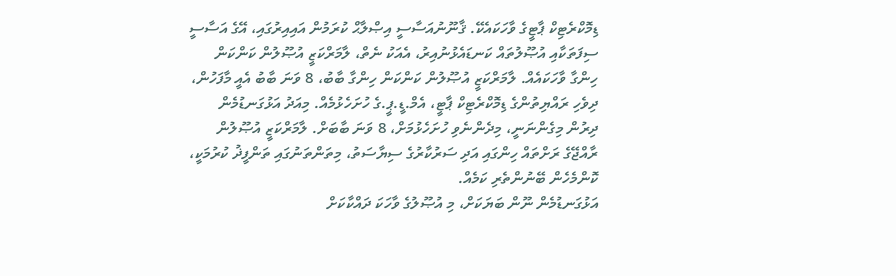ޑިމޮކްރެޓިކް ޕާޓީގެ ވާހަކައެކޭ. ޤާނޫނުއަސާސީ އިޞްލާޙް ކުރަމުން އައިއިރުގައި، އޭގެ އަސާސީ ސިފަތަކާއި އުޞޫލުތައް ކަނޑައެޅުނުއިރު، އެއަކު ނެތް، ލާމަރްކަޒީ އުޞޫލުން ކަންކަން ހިންގާ ވާހަކައެއް. ލާމަރްކަޒީ އުޞޫލުން ކަންކަން ހިންގާ ބާބު، 8 ވަނަ ބާބު އެއީ މާފަހުން، ދިވެހި ރައްޔިތުންގެ ޑިމޮކްރެޓިކް ޕާޓީ، އެމް.ޑީ.ޕީ.ގެ ހުށަހެޅުމެއް. މިއަދު އަޅުގަނޑުމެން ދިރުން މިގެންނަނީ، މިދެންނެވި ހުށަހެޅުމަށް، 8 ވަނަ ބާބަށް. ލާމަރްކަޒީ އުޞޫލުން ރާއްޖޭގެ ރަށްތައް ހިންގައި އަދި ސަރުކާރުގެ ސިޔާސަތު، މިތަންތަނުގައި ތަންފީޛު ކުރުމަކީ، ކޮންމެހެން ބޭނުންތެރި ކަމެއް.
އަޅުގަނޑުމެން ނޫން ބަޔަކަށް، މި އުޞޫލުގެ ވާހަކަ ދައްކާކަށް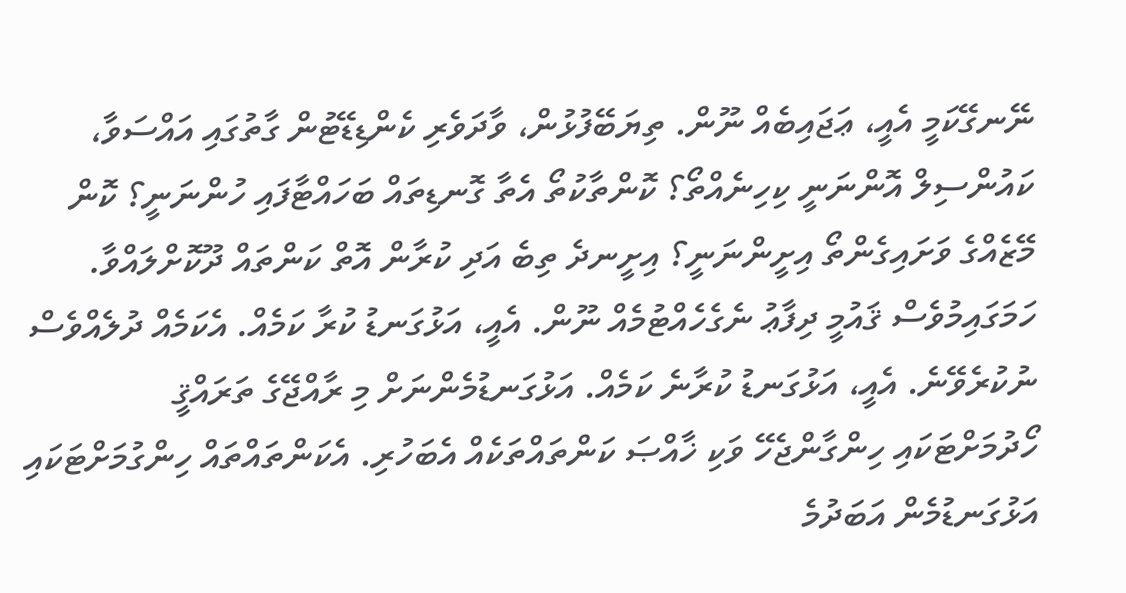ނޭނގޭކަމީ އެއީ، ޢަޖައިބެއް ނޫން. ތިޔަބޭފުޅުން، ވާދަވެރި ކެންޑިޑޭޓުން ގާތުގައި އައްސަވާ، ކައުންސިލް އޮންނަނީ ކިހިނެއްތޯ؟ ކޮންތާކުތޯ އެތާ ގޮނޑިތައް ބަހައްޓާފައި ހުންނަނީ؟ ކޮން މޭޒެއްގެ ވަށައިގެންތޯ އިށީންނަނީ؟ އިށީނދެ ތިބެ އަދި ކުރާން އޮތް ކަންތައް ދޫކޮށްލައްވާ. ހަމަގައިމުވެސް ޤައުމީ ދިފާޢު ނެގެހެއްޓުމެއް ނޫން. އެއީ، އަޅުގަނޑު ކުރާ ކަމެއް. އެކަމެއް ދުލެއްވެސް ނުކުރެވޭނެ. އެއީ، އަޅުގަނޑު ކުރާނެ ކަމެއް. އަޅުގަނޑުމެންނަށް މި ރާއްޖޭގެ ތަރައްޤީ ހޯދުމަށްޓަކައި ހިންގާންޖެހޭ ވަކި ޚާއްޞަ ކަންތައްތަކެއް އެބަހުރި. އެކަންތައްތައް ހިންގުމަށްޓަކައި އަޅުގަނޑުމެން އަބަދުމެ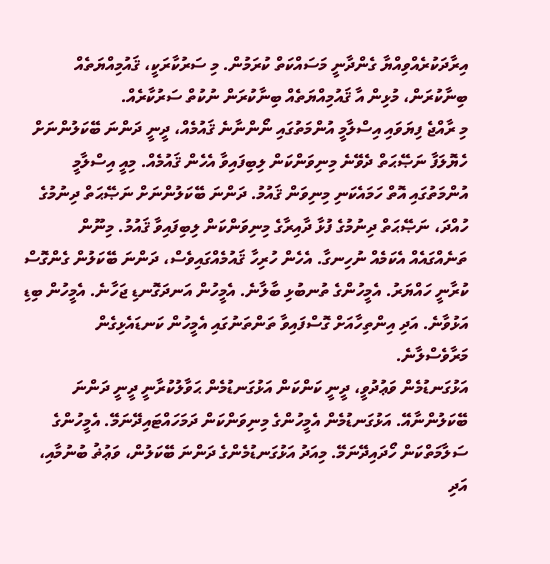އިރާދަކުރެއްވިއްޔާ ގެންދާނީ މަސައްކަތް ކުރަމުން. މި ސަރުކާރަކީ، ޤައުމިއްޔަތެއް ބިނާކުރަން، މުޅިން އާ ޤައުމިއްޔަތެއް ބިނާކުރަން ނުކުތް ސަރުކާރެއް.
މި ރާއްޖެ ފިޔަވައި އިސްލާމީ އުންމަތުގައި ނޯންނާނެ ޤައުމެއް، ދީނީ ދަންނަ ބޭކަލުންނަށް ހެޔޮލަފާ ނަޞޭޙަތް ދެވޭނެ މިނިވަންކަން ލިބިފައިވާ އެހެން ޤައުމެއް. މިއީ އިސްލާމީ އުންމަތުގައި އޮތް ހަމައެކަނި މިނިވަން ޤައުމު. ދަންނަ ބޭކަލުންނަށް ނަޞޭޙަތް ދިނުމުގެ ހުއްދަ، ނަޞޭޙަތް ދިނުމުގެ ފުޅާ ދާއިރާގެ މިނިވަންކަން ލިބިފައިވާ ޤައުމު. މިނޫން ތަނެއްގައެއް އެކަމެއް ނުހިނގާ. އެހެން ހުރިހާ ޤައުމެއްގައިވެސް، ދަންނަ ބޭކަލުން ގެންގޮސް ކުރާނީ ހައްޔަރު. އެމީހުންގެ ތުނބުޅި ބާލާނެ. އެމީހުން އަނދަގޮނޑި ޖަހާނެ. އެމީހުން ބިޑި އަޅުވާނެ. އަދި އިންތިހާއަށް ގޮސްފައިވާ ތަންތަނުގައި އެމީހުން ކަނޑައެޅިގެން މަރާވެސްލާނެ.
އަޅުގަނޑުމެން ވަޢުދުވީ، ދީނީ ކަންކަން އަޅުގަނޑުމެން ޙަވާލުކުރާނީ ދީނީ ދަންނަ ބޭކަލުންނާއޭ. އަޅުގަނޑުމެން އެމީހުންގެ މިނިވަންކަން ދަމަހައްޓައިދޭނަމޭ. އެމީހުންގެ ސަލާމަތްކަން ހޯދައިދޭނަމޭ. މިއަދު އަޅުގަނޑުމެންގެ ދަންނަ ބޭކަލުން، ވަޢުޡު ބުނުމާއި، އަދި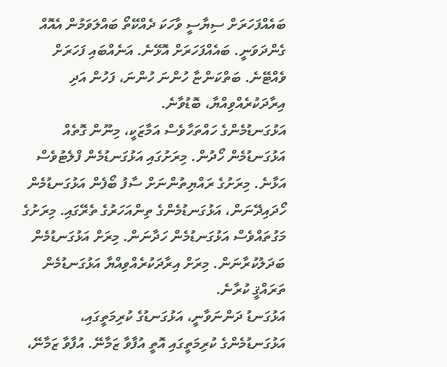ބައެއްފަހަރަށް ސިޔާސީ ވާހަކަ ދެއްކޭތޯ ބައްލަވަމުން އެއޮއް ގެންދަވަނީ. ބައެއްފަހަރަށް އޮޅޭނެ. އަނެއްބައި ފަހަރަށް ވެއްޓޭނެ. ބަތްކަންޏާ ހުންނަ ހުންނަ، ފަހުން އަދި އިރާދަކުރެއްވިއްޔާ، ބޮޑުވާނެ.
އަޅުގަނޑުމެންގެ ހައްތަހާވެސް އަމާޒަކީ، މިނޫން ގޮތެއް އަޅުގަނޑުމެން ހޯދުން. މިރަށުގައި އަޅުގަނޑުމެން ފްލެޓުވެސް އަޅާނެ. މިރަށުގެ ރައްޔިތުންނަށް ސާފު ބޯފެން އަޅުގަނޑުމެން ހޯދައިދޭނަން، އަޅުގަނޑުމެންގެ ތިންއަހަރުގެ ތެރޭގައި. މިރަށުގެ މަގުތައްވެސް އަޅުގަނޑުމެން ހަދާނަން. މިރަށް އަޅުގަނޑުމެން ބަދަލުކުރާނަން. މިރަށް އިރާދަކުރެއްވިއްޔާ އަޅުގަނޑުމެން ތަރައްޤީ ކުރާނެ.
އަޅުގަނޑު ދަންނަވާނީ، އަޅުގަނޑުގެ ކުރިމަތީގައި، އަޅުގަނޑުމެންގެ ކުރިމަތީގައި އޮތީ އުފާވާ ޒަމާނޭ. އުފާވާ ޒަމާނޭ،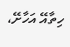ހިތާއޭ އަހާށޭ،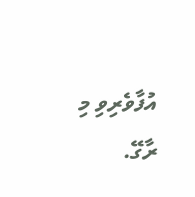އުފާވެރިވި މި ރާގޭ.